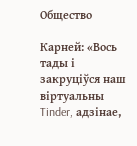Общество

Карней: «Вось тады і закруціўся наш віртуальны Tinder, адзінае,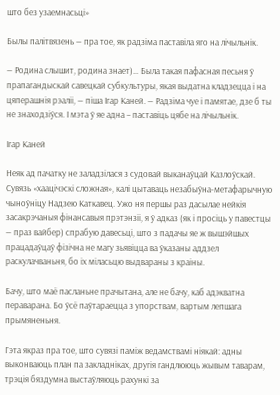што без узаемнасьці»

Былы палітвязень — пра тое, як радзіма паставіла яго на лічыльнік.

— Родина слышит, родина знает)… Была такая пафасная песьня ў прапагандыскай савецкай субкультуры, якая выдатна кладзецца і на цяперашнія рэаліі, — піша Ігар Каней. — Радзіма чуе і памятае, дзе б ты не знаходзіўся. І мэта ў яе адна – паставіць цябе на лічыльнік.

Ігар Каней

Неяк ад пачатку не заладзілася з судовай выканаўцай Казлоўскай. Сувязь «хаацічэскі сложная», калі цытаваць незабыўна-метафарычную чыноўніцу Надзею Каткавец. Ужо ня першы раз дасылае нейкія засакрэчаныя фінансавыя прэтэнзіі, я ў адказ (як і просіць у павестцы — праз вайбер) спрабую давесьці, што з падачы яе ж вышэйшых працадаўцаў фізічна не магу зьявіцца ва ўказаны аддзел раскулачваньня, бо іх міласьцю выдвараны з краіны.

Бачу, што маё пасланьне прачытана, але не бачу, каб адэкватна пераварана. Бо ўсё паўтараецца з упорствам, вартым лепшага прымяненьня.

Гэта якраз пра тое, што сувязі паміж ведамствамі ніякай: адны выконваюць план па закладніках, другія гандлююць жывым таварам, трэція бяздумна выстаўляюць рахункі за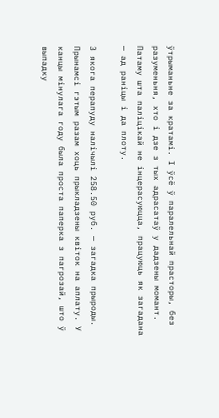ўтрыманьне за кратамі. І ўсё ў паралельнай прасторы, без разуменьня, хто і дзе з тых адрасатаў у дадзены момант. Патаму шта паліцікай не інцерасуюцца, працуюць як загадана — ад раніцы і да плоту.

З якога перапуду налічылі 258.50 руб. — загадка прыроды. Прынамсі гэтым разам хоць прыкладзены квіток на аплату. У канцы мінулага году была проста паперка з пагрозай, што ў выпадку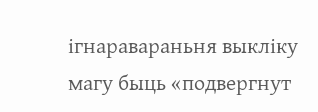ігнаравараньня выкліку магу быць «подвергнут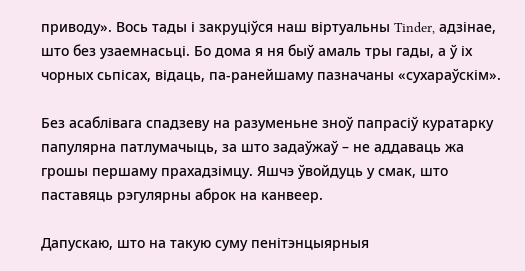приводу». Вось тады і закруціўся наш віртуальны Tinder, адзінае, што без узаемнасьці. Бо дома я ня быў амаль тры гады, а ў іх чорных сьпісах, відаць, па-ранейшаму пазначаны «сухараўскім».

Без асаблівага спадзеву на разуменьне зноў папрасіў куратарку папулярна патлумачыць, за што задаўжаў – не аддаваць жа грошы першаму прахадзімцу. Яшчэ ўвойдуць у смак, што паставяць рэгулярны аброк на канвеер.

Дапускаю, што на такую суму пенітэнцыярныя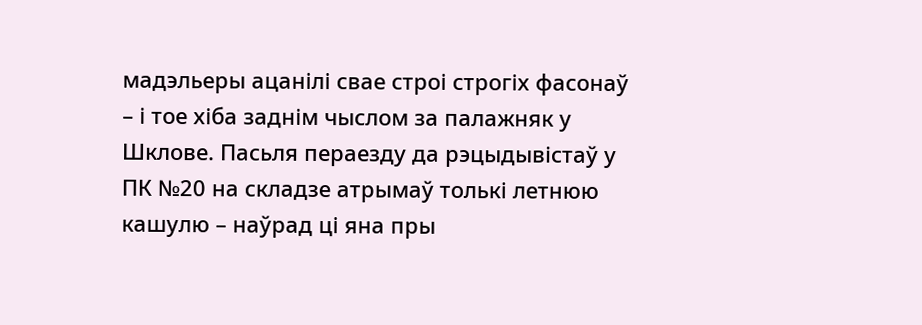мадэльеры ацанілі свае строі строгіх фасонаў – і тое хіба заднім чыслом за палажняк у Шклове. Пасьля пераезду да рэцыдывістаў у ПК №20 на складзе атрымаў толькі летнюю кашулю – наўрад ці яна пры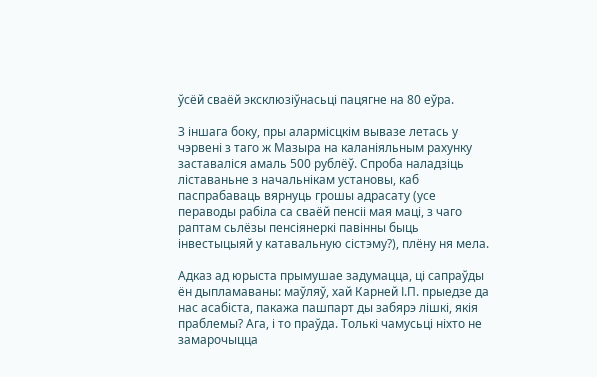ўсёй сваёй эксклюзіўнасьці пацягне на 80 еўра.

З іншага боку, пры алармісцкім вывазе летась у чэрвені з таго ж Мазыра на каланіяльным рахунку заставаліся амаль 500 рублёў. Спроба наладзіць ліставаньне з начальнікам установы, каб паспрабаваць вярнуць грошы адрасату (усе пераводы рабіла са сваёй пенсіі мая маці, з чаго раптам сьлёзы пенсіянеркі павінны быць інвестыцыяй у катавальную сістэму?), плёну ня мела.

Адказ ад юрыста прымушае задумацца, ці сапраўды ён дыпламаваны: маўляў, хай Карней І.П. прыедзе да нас асабіста, пакажа пашпарт ды забярэ лішкі, якія праблемы? Ага, і то праўда. Толькі чамусьці ніхто не замарочыцца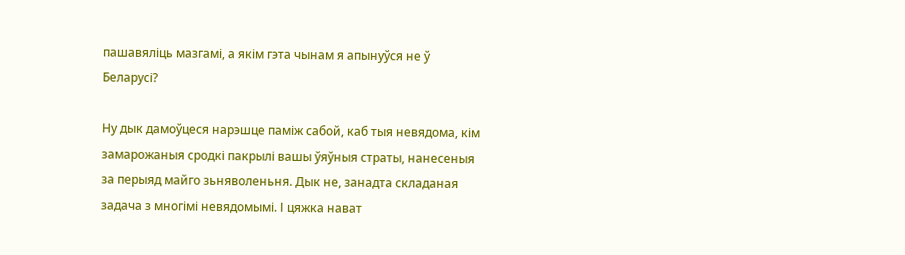пашавяліць мазгамі, а якім гэта чынам я апынуўся не ў Беларусі?

Ну дык дамоўцеся нарэшце паміж сабой, каб тыя невядома, кім замарожаныя сродкі пакрылі вашы ўяўныя страты, нанесеныя за перыяд майго зьняволеньня. Дык не, занадта складаная задача з многімі невядомымі. І цяжка нават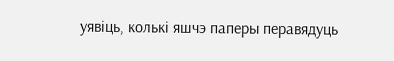уявіць, колькі яшчэ паперы перавядуць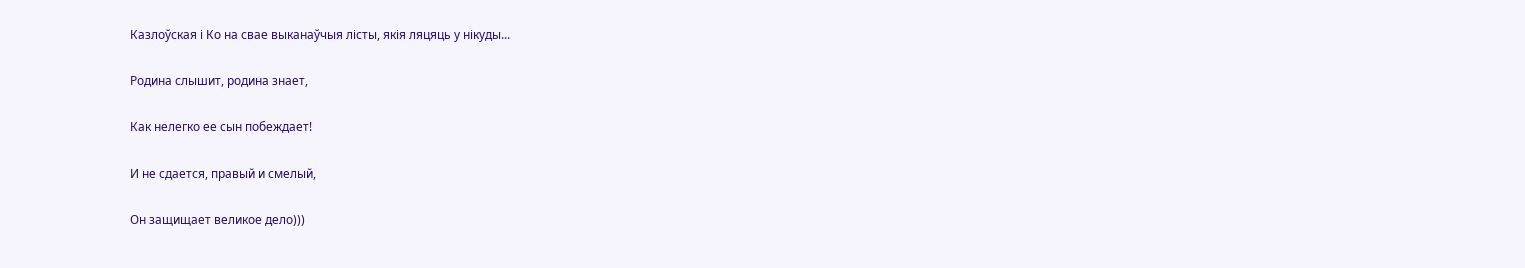Казлоўская і Ко на свае выканаўчыя лісты, якія ляцяць у нікуды...

Родина слышит, родина знает,

Как нелегко ее сын побеждает!

И не сдается, правый и смелый,

Он защищает великое дело)))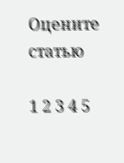Оцените статью

1 2 3 4 5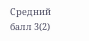Средний балл 3(2)